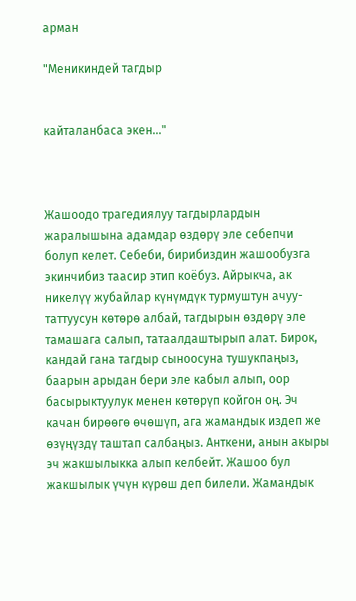арман

"Меникиндей тагдыр


кайталанбаса экен..."



Жашоодо трагедиялуу тагдырлардын жаралышына адамдар өздөрү эле себепчи болуп келет. Себеби, бирибиздин жашообузга экинчибиз таасир этип коёбуз. Айрыкча, ак никелүү жубайлар күнүмдүк турмуштун ачуу-таттуусун көтөрө албай, тагдырын өздөрү эле тамашага салып, татаалдаштырып алат. Бирок, кандай гана тагдыр сыноосуна тушукпаңыз, баарын арыдан бери эле кабыл алып, оор басырыктуулук менен көтөрүп койгон оң. Эч качан бирөөгө өчөшүп, ага жамандык издеп же өзүңүздү таштап салбаңыз. Анткени, анын акыры эч жакшылыкка алып келбейт. Жашоо бул жакшылык үчүн күрөш деп билели. Жамандык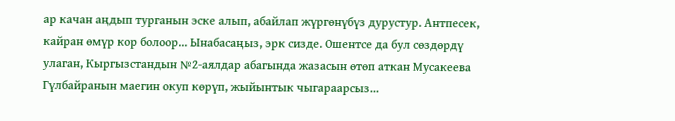ар качан аңдып турганын эске алып, абайлап жүргөнүбүз дурустур. Антпесек, кайран өмүр кор болоор... Ынабасаңыз, эрк сизде. Ошентсе да бул сөздөрдү улаган, Кыргызстандын №2-аялдар абагында жазасын өтөп аткан Мусакеева Гүлбайранын маегин окуп көрүп, жыйынтык чыгараарсыз...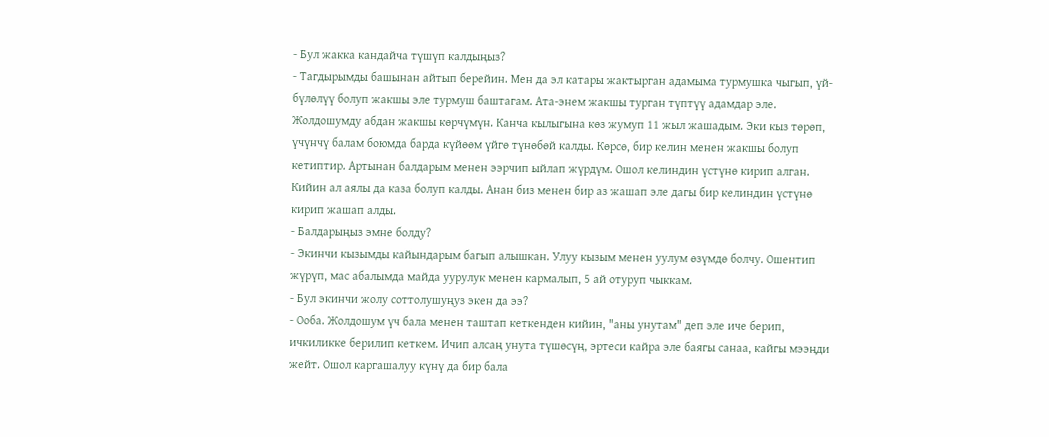- Бул жакка кандайча түшүп калдыңыз?
- Тагдырымды башынан айтып берейин. Мен да эл катары жактырган адамыма турмушка чыгып, үй-бүлөлүү болуп жакшы эле турмуш баштагам. Ата-энем жакшы турган түптүү адамдар эле. Жолдошумду абдан жакшы көрчүмүн. Канча кылыгына көз жумуп 11 жыл жашадым. Эки кыз төрөп, үчүнчү балам боюмда барда күйөөм үйгө түнөбөй калды. Көрсө, бир келин менен жакшы болуп кетиптир. Артынан балдарым менен ээрчип ыйлап жүрдүм. Ошол келиндин үстүнө кирип алган. Кийин ал аялы да каза болуп калды. Анан биз менен бир аз жашап эле дагы бир келиндин үстүнө кирип жашап алды.
- Балдарыңыз эмне болду?
- Экинчи кызымды кайындарым багып алышкан. Улуу кызым менен уулум өзүмдө болчу. Ошентип жүрүп, мас абалымда майда уурулук менен кармалып, 5 ай отуруп чыккам.
- Бул экинчи жолу соттолушуңуз экен да ээ?
- Ооба. Жолдошум үч бала менен таштап кеткенден кийин, "аны унутам" деп эле иче берип, ичкиликке берилип кеткем. Ичип алсаң унута түшөсүң, эртеси кайра эле баягы санаа, кайгы мээңди жейт. Ошол каргашалуу күнү да бир бала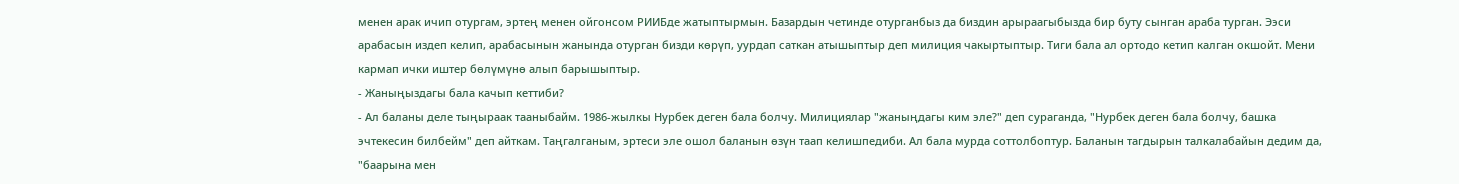менен арак ичип отургам, эртең менен ойгонсом РИИБде жатыптырмын. Базардын четинде отурганбыз да биздин арыраагыбызда бир буту сынган араба турган. Ээси арабасын издеп келип, арабасынын жанында отурган бизди көрүп, уурдап саткан атышыптыр деп милиция чакыртыптыр. Тиги бала ал ортодо кетип калган окшойт. Мени кармап ички иштер бөлүмүнө алып барышыптыр.
- Жаныңыздагы бала качып кеттиби?
- Ал баланы деле тыңыраак тааныбайм. 1986-жылкы Нурбек деген бала болчу. Милициялар "жаныңдагы ким эле?" деп сураганда, "Нурбек деген бала болчу, башка эчтекесин билбейм" деп айткам. Таңгалганым, эртеси эле ошол баланын өзүн таап келишпедиби. Ал бала мурда соттолбоптур. Баланын тагдырын талкалабайын дедим да, "баарына мен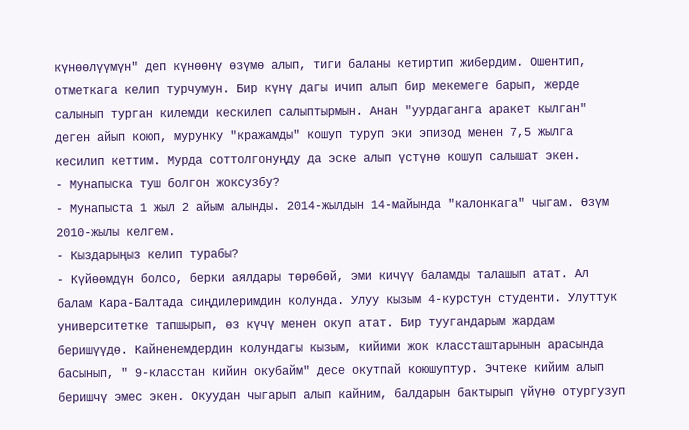күнөөлүүмүн" деп күнөөнү өзүмө алып, тиги баланы кетиртип жибердим. Ошентип, отметкага келип турчумун. Бир күнү дагы ичип алып бир мекемеге барып, жерде салынып турган килемди кескилеп салыптырмын. Анан "уурдаганга аракет кылган" деген айып коюп, мурунку "кражамды" кошуп туруп эки эпизод менен 7,5 жылга кесилип кеттим. Мурда соттолгонуңду да эске алып үстүнө кошуп салышат экен.
- Мунапыска туш болгон жоксузбу?
- Мунапыста 1 жыл 2 айым алынды. 2014-жылдын 14-майында "калонкага" чыгам. Өзүм 2010-жылы келгем.
- Кыздарыңыз келип турабы?
- Күйөөмдүн болсо, берки аялдары төрөбөй, эми кичүү баламды талашып атат. Ал балам Кара-Балтада сиңдилеримдин колунда. Улуу кызым 4-курстун студенти. Улуттук университетке тапшырып, өз күчү менен окуп атат. Бир туугандарым жардам беришүүдө. Кайненемдердин колундагы кызым, кийими жок классташтарынын арасында басынып, " 9-класстан кийин окубайм" десе окутпай коюшуптур. Эчтеке кийим алып беришчү эмес экен. Окуудан чыгарып алып кайним, балдарын бактырып үйүнө отургузуп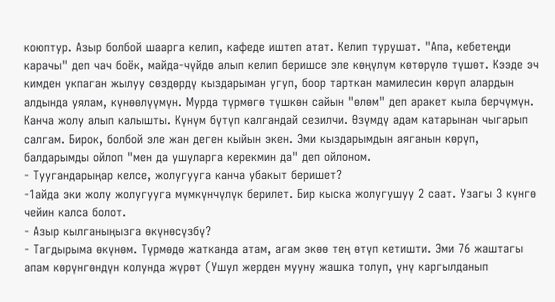коюптур. Азыр болбой шаарга келип, кафеде иштеп атат. Келип турушат. "Апа, кебетеңди карачы" деп чач боёк, майда-чүйдө алып келип беришсе эле көңүлүм көтөрүлө түшөт. Кээде эч кимден укпаган жылуу сөздөрдү кыздарыман угуп, боор тарткан мамилесин көрүп алардын алдында уялам, күнөөлүүмүн. Мурда түрмөгө түшкөн сайын "өлөм" деп аракет кыла берчүмүн. Канча жолу алып калышты. Күнүм бүтүп калгандай сезилчи. Өзүмдү адам катарынан чыгарып салгам. Бирок, болбой эле жан деген кыйын экен. Эми кыздарымдын аяганын көрүп, балдарымды ойлоп "мен да ушуларга керекмин да" деп ойлоном.
- Туугандарыңар келсе, жолугууга канча убакыт беришет?
-1айда эки жолу жолугууга мүмкүнчүлүк берилет. Бир кыска жолугушуу 2 саат. Узагы 3 күнгө чейин калса болот.
- Азыр кылганыңызга өкүнөсүзбү?
- Тагдырыма өкүнөм. Түрмөдө жатканда атам, агам экөө тең өтүп кетишти. Эми 76 жаштагы апам көрүнгөндүн колунда жүрөт (Ушул жерден мууну жашка толуп, үнү каргылданып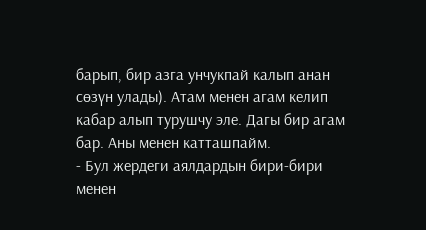барып, бир азга унчукпай калып анан сөзүн улады). Атам менен агам келип кабар алып турушчу эле. Дагы бир агам бар. Аны менен катташпайм.
- Бул жердеги аялдардын бири-бири менен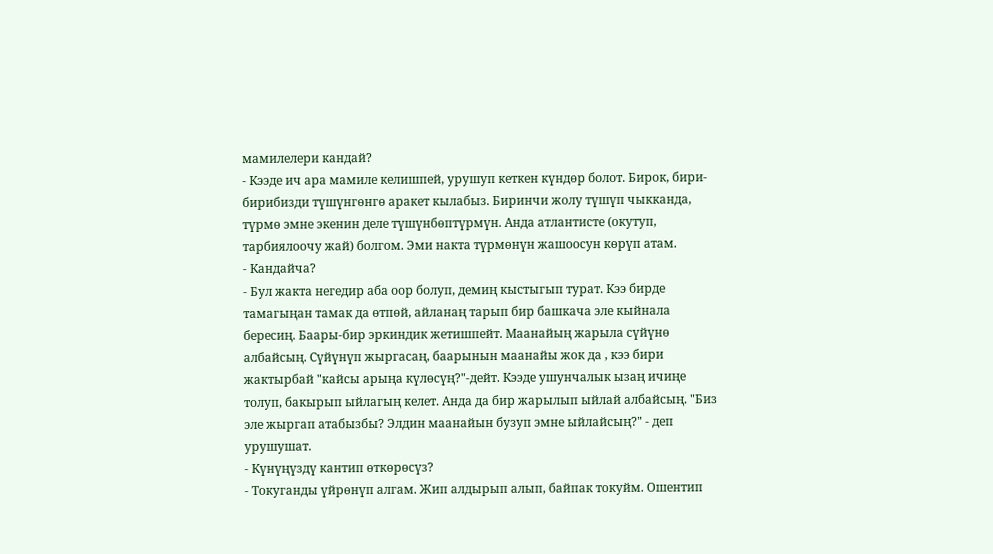мамилелери кандай?
- Кээде ич ара мамиле келишпей, урушуп кеткен күндөр болот. Бирок, бири-бирибизди түшүнгөнгө аракет кылабыз. Биринчи жолу түшүп чыкканда, түрмө эмне экенин деле түшүнбөптүрмүн. Анда атлантисте (окутуп, тарбиялоочу жай) болгом. Эми накта түрмөнүн жашоосун көрүп атам.
- Кандайча?
- Бул жакта негедир аба оор болуп, демиң кыстыгып турат. Кээ бирде тамагыңан тамак да өтпөй, айланаң тарып бир башкача эле кыйнала бересиң. Баары-бир эркиндик жетишпейт. Маанайың жарыла сүйүнө албайсың. Сүйүнүп жыргасаң, баарынын маанайы жок да , кээ бири жактырбай "кайсы арыңа күлөсүң?"-дейт. Кээде ушунчалык ызаң ичиңе толуп, бакырып ыйлагың келет. Анда да бир жарылып ыйлай албайсың. "Биз эле жыргап атабызбы? Элдин маанайын бузуп эмне ыйлайсың?" - деп урушушат.
- Күнүңүздү кантип өткөрөсүз?
- Токуганды үйрөнүп алгам. Жип алдырып алып, байпак токуйм. Ошентип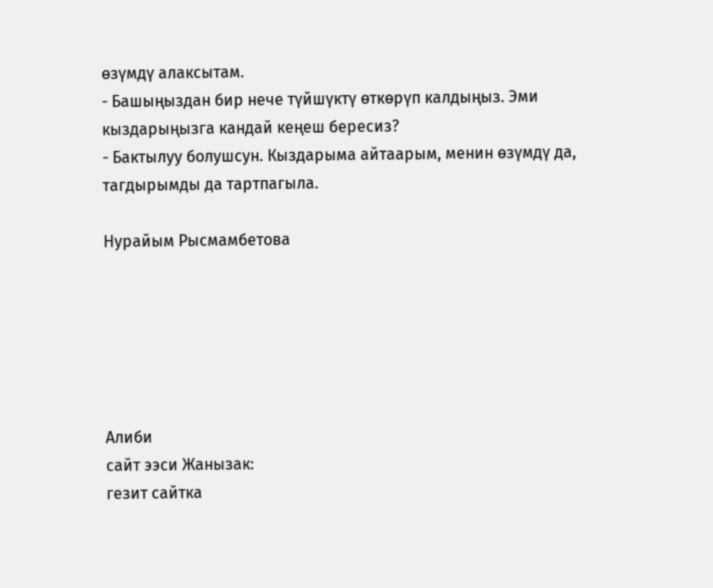өзүмдү алаксытам.
- Башыңыздан бир нече түйшүктү өткөрүп калдыңыз. Эми кыздарыңызга кандай кеңеш бересиз?
- Бактылуу болушсун. Кыздарыма айтаарым, менин өзүмдү да, тагдырымды да тартпагыла.

Нурайым Рысмамбетова






Алиби
сайт ээси Жанызак:
гезит сайтка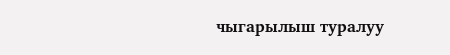чыгарылыш туралуу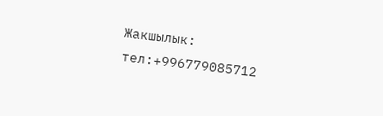Жакшылык:
тел:+996779085712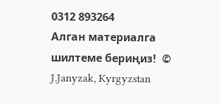0312 893264
Алган материалга шилтеме бериңиз!  © J.Janyzak, Kyrgyzstan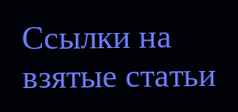Ссылки на взятые статьи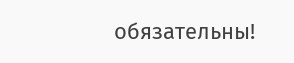обязательны!